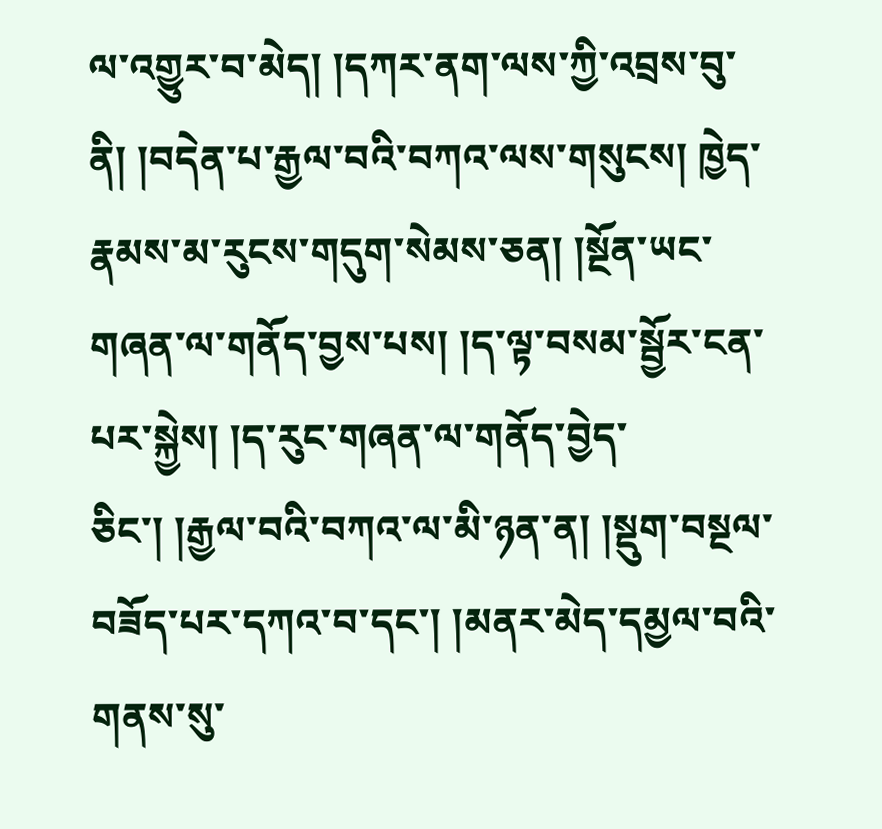ལ་འགྱུར་བ་མེད། །དཀར་ནག་ལས་ཀྱི་འབྲས་བུ་ནི། །བདེན་པ་རྒྱལ་བའི་བཀའ་ལས་གསུངས། ཁྱེད་རྣམས་མ་རུངས་གདུག་སེམས་ཅན། །སྔོན་ཡང་གཞན་ལ་གནོད་བྱས་པས། །ད་ལྟ་བསམ་སྦྱོར་ངན་པར་སྐྱེས། །ད་རུང་གཞན་ལ་གནོད་བྱེད་ཅིང་། །རྒྱལ་བའི་བཀའ་ལ་མི་ཉན་ན། །སྡུག་བསྔལ་བཟོད་པར་དཀའ་བ་དང་། །མནར་མེད་དམྱལ་བའི་གནས་སུ་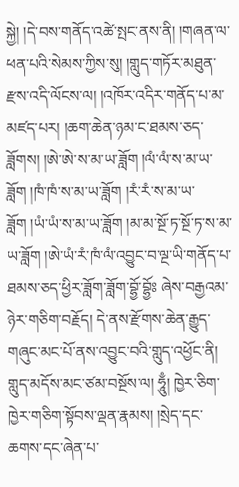སྐྱེ། །དེ་བས་གནོད་འཚེ་སྤང་ནས་ནི། །གཞན་ལ་ཕན་པའི་སེམས་ཀྱིས་སུ། །གླུད་གཏོར་མཐུན་རྫས་འདི་ལོངས་ལ། །འཁོར་འདིར་གནོད་པ་མ་མཛད་པར། །ཆག་ཆེན་ཉམ་ང་ཐམས་ཅད་ཟློགས། །ཨེ་ཨེ་ས་མ་ཡ་ཟློག །ལཾ་ལཾ་ས་མ་ཡ་ཟློག །ཁཾ་ཁཾ་ས་མ་ཡ་ཟློག །རཾ་རཾ་ས་མ་ཡ་ཟློག །ཡཾ་ཡཾ་ས་མ་ཡ་ཟློག །མ་མ་སྔོ་ཏ་སྔོ་ཏ་ས་མ་ཡ་ཟློག །ཨེ་ཡཾ་རཾ་ཁཾ་ལཾ་འབྱུང་བ་ལྔ་ཡི་གནོད་པ་ཐམས་ཅད་ཕྱིར་ཟློག་ཟློག་བྷྱོ་བྷྱོཿ ཞེས་བརྒྱའམ་ཉེར་གཅིག་བརྗོད། དེ་ནས་རྫོགས་ཆེན་རྒྱུད་གཞུང་མང་པོ་ནས་འབྱུང་བའི་གླུད་འཕྱོང་ནི། གླུད་མདོས་མང་ཙམ་བསྔོས་ལ། ཧཱུྃ། ཁྱེར་ཅིག་ཁྱེར་གཅིག་སྟོབས་ལྡན་རྣམས། །སྲེད་དང་ཆགས་དང་ཞེན་པ་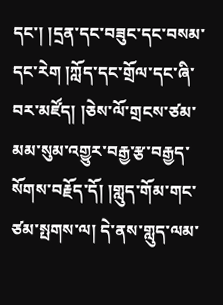དང་། །དྲན་དང་བཟུང་དང་བསམ་དང་རེག །ཀློད་དང་གྲོལ་དང་ཞི་བར་མཛོད། །ཅེས་ལོ་གྲངས་ཙམ་མམ་སུམ་འགྱུར་བརྒྱ་རྩ་བརྒྱད་སོགས་བརྗོད་དོ། །གླུད་གོམ་གང་ཙམ་སྤགས་ལ། དེ་ནས་གླུད་ལམ་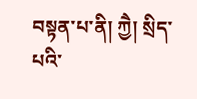བསྟན་པ་ནི། ཀྱཻ། སྲིད་པའི་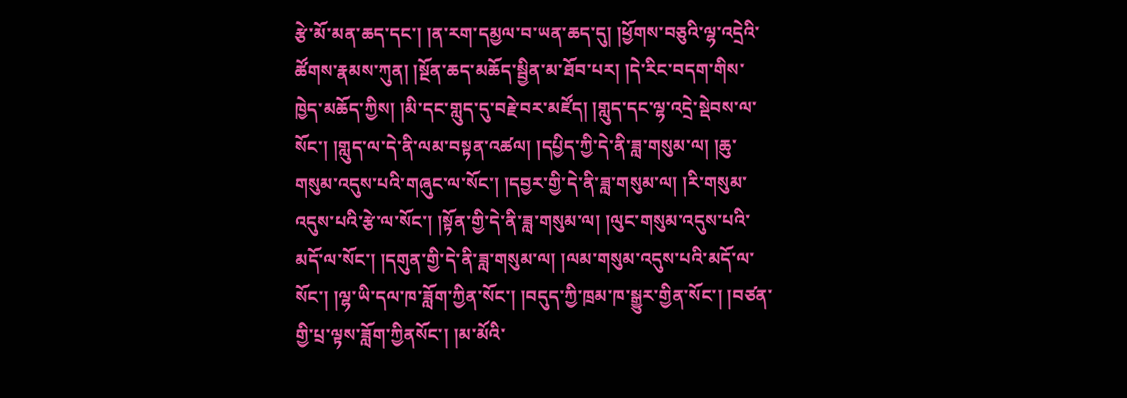རྩེ་མོ་མན་ཆད་དང་། །ན་རག་དམྱལ་བ་ཡན་ཆད་དུ། །ཕྱོགས་བཅུའི་ལྷ་འདྲེའི་ཚོགས་རྣམས་ཀུན། །སྔོན་ཆད་མཆོད་སྦྱིན་མ་ཐོབ་པར། །དེ་རིང་བདག་གིས་ཁྱེད་མཆོད་ཀྱིས། །མི་དང་གླུད་དུ་བརྗེ་བར་མཛོད། །གླུད་དང་ལྷ་འདྲེ་སྡེབས་ལ་སོང་། །གླུད་ལ་དེ་ནི་ལམ་བསྟན་འཚལ། །དཔྱིད་ཀྱི་དེ་ནི་ཟླ་གསུམ་ལ། །ཆུ་གསུམ་འདུས་པའི་གཞུང་ལ་སོང་། །དབྱར་གྱི་དེ་ནི་ཟླ་གསུམ་ལ། །རི་གསུམ་འདུས་པའི་རྩེ་ལ་སོང་། །སྟོན་གྱི་དེ་ནི་ཟླ་གསུམ་ལ། །ལུང་གསུམ་འདུས་པའི་མདོ་ལ་སོང་། །དགུན་གྱི་དེ་ནི་ཟླ་གསུམ་ལ། །ལམ་གསུམ་འདུས་པའི་མདོ་ལ་སོང་། །ལྷ་ཡི་དལ་ཁ་ཟློག་ཀྱིན་སོང་། །བདུད་ཀྱི་ཁྲམ་ཁ་སྒྱུར་གྱིན་སོང་། །བཙན་གྱི་པྲ་ལྟས་ཟློག་ཀྱིནསོང་། །མ་མོའི་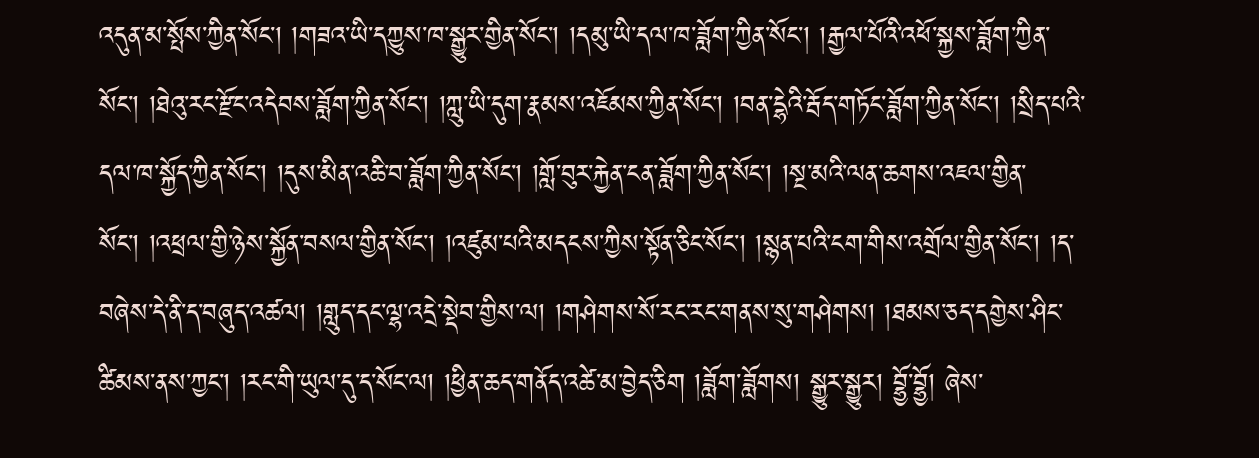འདུན་མ་སྤོས་ཀྱིན་སོང་། །གཟའ་ཡི་དཀྱུས་ཁ་སྒྱུར་གྱིན་སོང་། །དམུ་ཡི་དལ་ཁ་ཟློག་ཀྱིན་སོང་། །རྒྱལ་པོའི་འཕོ་སྐྱས་ཟློག་ཀྱིན་སོང་། །ཐེའུ་རང་རྫོང་འདེབས་ཟློག་ཀྱིན་སོང་། །ཀླུ་ཡི་དུག་རྣམས་འཇོམས་ཀྱིན་སོང་། །བན་དྷེའི་རྦོད་གཏོང་ཟློག་ཀྱིན་སོང་། །སྲིད་པའི་དལ་ཁ་སྐྱོད་ཀྱིན་སོང་། །དུས་མིན་འཆི་བ་ཟློག་ཀྱིན་སོང་། །གློ་བུར་རྐྱེན་ངན་ཟློག་ཀྱིན་སོང་། །སྔ་མའི་ལན་ཆགས་འཇལ་གྱིན་སོང་། །འཕྲལ་གྱི་ཉེས་སྐྱོན་བསལ་གྱིན་སོང་། །འཛུམ་པའི་མདངས་ཀྱིས་སྟོན་ཅིང་སོང་། །སྙན་པའི་ངག་གིས་འགྲོལ་གྱིན་སོང་། །ད་བཞེས་དེ་ནི་ད་བཞུད་འཚལ། །གླུད་དང་ལྷ་འདྲེ་སྡེབ་གྱིས་ལ། །གཤེགས་སོ་རང་རང་གནས་སུ་གཤེགས། །ཐམས་ཅད་དགྱེས་ཤིང་ཚིམས་ནས་ཀྱང་། །རང་གི་ཡུལ་དུ་ད་སོང་ལ། །ཕྱིན་ཆད་གནོད་འཚེ་མ་བྱེད་ཅིག །ཟློག་ཟློགས། སྒྱུར་སྒྱུར། བྷྱོ་བྷྱོ། ཞེས་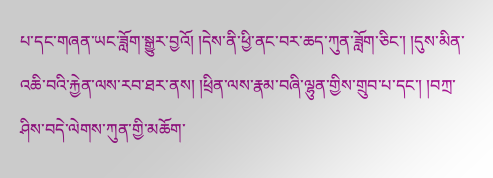པ་དང་གཞན་ཡང་ཟློག་སྒྱུར་བྱའོ། །དེས་ནི་ཕྱི་ནང་བར་ཆད་ཀུན་ཟློག་ཅིང་། །དུས་མིན་འཆི་བའི་རྐྱེན་ལས་རབ་ཐར་ནས། །ཕྲིན་ལས་རྣམ་བཞི་ལྷུན་གྱིས་གྲུབ་པ་དང་། །བཀྲ་ཤིས་བདེ་ལེགས་ཀུན་གྱི་མཆོག་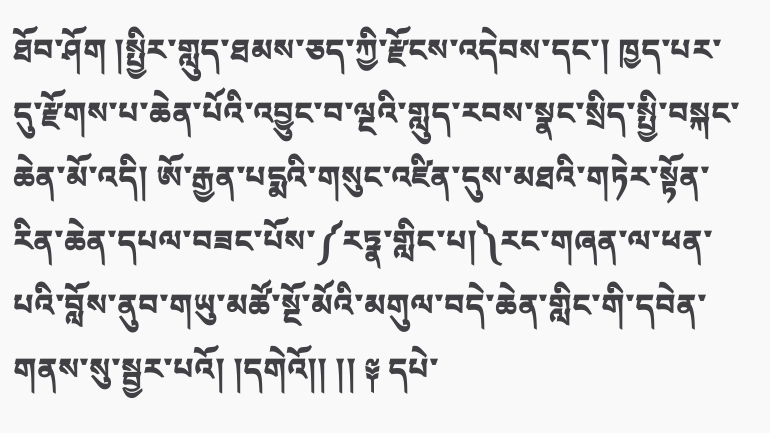ཐོབ་ཤོག །སྤྱིར་གླུད་ཐམས་ཅད་ཀྱི་རྫོངས་འདེབས་དང་། ཁྱད་པར་དུ་རྫོགས་པ་ཆེན་པོའི་འབྱུང་བ་ལྔའི་གླུད་རབས་སྣང་སྲིད་སྤྱི་བསྐང་ཆེན་མོ་འདི། ཨོ་རྒྱན་པདྨའི་གསུང་འཛིན་དུས་མཐའི་གཏེར་སྟོན་རིན་ཆེན་དཔལ་བཟང་པོས་༼རཏྣ་གླིང་པ།༽རང་གཞན་ལ་ཕན་པའི་བློས་ནུབ་གཡུ་མཚོ་སྔོ་མོའི་མགུལ་བདེ་ཆེན་གླིང་གི་དབེན་གནས་སུ་སྦྱར་པའོ། །དགེའོ།། །། ༈ དཔེ་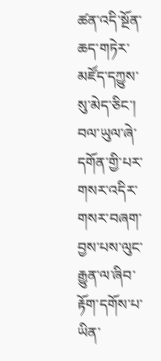ཚན་འདི་སྔོན་ཆད་གཏེར་མཛོད་དཀྱུས་སུ་མེད་ཅིང་། བལ་ཡུལ་ཞེ་དགོན་གྱི་པར་གསར་འདིར་གསར་བཞག་བྱས་པས་ལུང་རྒྱུན་ལ་ཞིབ་རྟོག་དགོས་པ་ཡིན་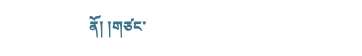ནོ། །གཙང་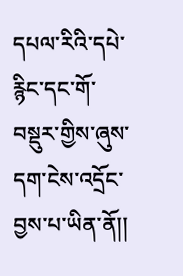དཔལ་རིའི་དཔེ་རྙིང་དང་གོ་བསྡུར་གྱིས་ཞུས་དག་ངེས་འདྲོང་བྱས་པ་ཡིན་ནོ།།